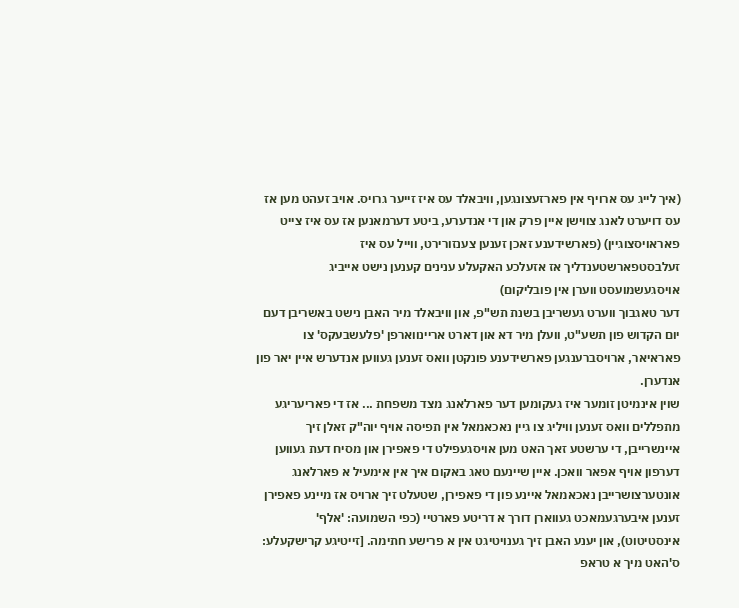(איך לייג עס ארויף אין פארזעצונגען, וויבאלד עס איז זייער גרויס. אויב זעהט מען אז עס דויערט לאנג צווישן איין פרק און די אנדערע, ביטע דערמאנען אז עס איז צייט פאראויסצוגיין) (פארשידענע זאכן זענען צענזורירט, ווייל עס איז זעלבסטפארשטענדליך אז אזעלכע האקעלע ענינים קענען נישט אייביג אויסגעשמועסט ווערן אין פובליקום)
דער טאגבוך ווערט געשריבן בשנת תש"פ, און וויבאלד מיר האבן נישט באשריבן דעם יום הקדוש פון תשע"ט, וועלן מיר דא און דארט אריינווארפן 'פלעשבעקס' צו פאראיאר, ארויסברענגען פארשידענע פונקטן וואס זענען געווען אנדערש איין יאר פון אנדערן.
שוין אינמיטן זומער איז געקומען דער פארלאנג מצד משפחת ... אז די פאריעריגע מתפללים וואס זענען וויליג צו גיין נאכאמאל אין תפיסה אויף יוה"ק זאלן זיך איינשרייבן, די ערשטע זאך האט מען אויסגעפילט די פאפירן און מסיח דעת געווען דערפון אויף אפאר וואכן. איין שיינעם טאג באקום איך אין אימעיל א פארלאנג אונטערצושרייבן נאכאמאל איינע פון די פאפירן, שטעלט זיך ארויס אז מיינע פאפירן זענען איבערגעמאכט געווארן דורך א דריטע פארטיי (כפי השמועה: 'אלף' אינסטיטוט), און יענע האבן זיך גענויטיגט אין א פרישע חתימה. [זייטיגע קרישקעלע: ס'האט מיך א טראפ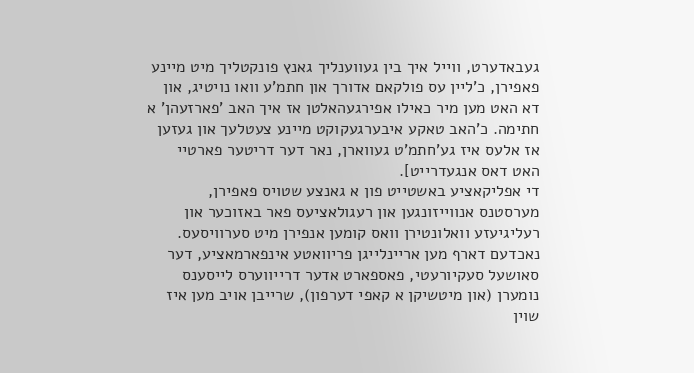געבאדערט, ווייל איך בין געווענליך גאנץ פונקטליך מיט מיינע פאפירן, כ'ליין עס פולקאם אדורך און חתמ'ע וואו נויטיג, און דא האט מען מיר כאילו אפירגעהאלטן אז איך האב 'פארזעהן' א חתימה. כ'האב טאקע איבערגעקוקט מיינע צעטלעך און געזען אז אלעס איז גע'חתמ'ט געווארן, נאר דער דריטער פארטיי האט דאס אנגעדרייט].
די אפליקאציע באשטייט פון א גאנצע שטויס פאפירן, מערסטנס אנווייזונגען און רעגולאציעס פאר באזוכער און רעליגיעזע וואלונטירן וואס קומען אנפירן מיט סערוויסעס. נאכדעם דארף מען אריינלייגן פריוואטע אינפארמאציע, דער סאושעל סעקיורעטי, פאספארט אדער דרייווערס לייסענס נומערן (און מיטשיקן א קאפי דערפון), שרייבן אויב מען איז שוין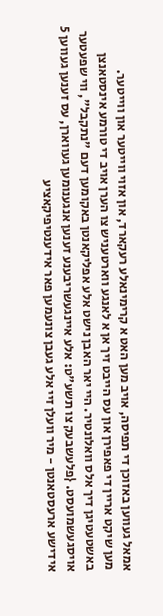אמאל געווען באזוכן די תפיסה, אויב מען האט א קרימינאלע רעקארד, און אזוי ווייטער און ווייטער.
מען שיקט אריין די פאפירן און עס הייבט זיך אן א לאנגע ווארטעניש צו הערן אויב די טורמע אינסטאנצן באשטעטיגן דיך אלס וואלונטיר. היי יאר האבן נישט אלע אפליקאנטן באקומען דעם "נתקבל", ווי שפעטער אויסגעשמועסט. {פלעשבעק צו תשע"ט: אלע איינגעשריבענע זענען אנגענומען געווארן, עס זענען געווען 5 אידישע ארעסטאנטן - מיר וועלן זיי אלע געבן צונעמען פאר אידענטיפיקאציע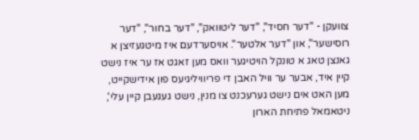צוועקן - "דער חסיד", "דער ליטוואק", "דער בחור", "דער רוסישער", און "דער אלטער". אויסערדעם איז מיטגעזיצן א גאנצן טאג א טונקל הויטיגער וואס מען זאגט אז ער איז נישט קיין איד, אבער ער וויל האבן די פריוויליגיעס פון אידישקייט, מען האט אים נישט גערעכנט צו מנין, נישט געגעבן קיין עלי', ניטאמאל פתיחת הארון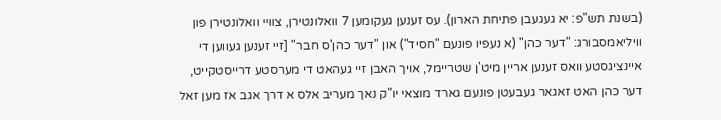(בשנת תש"פ: יא געגעבן פתיחת הארון). עס זענען געקומען 7 וואלונטירן, צוויי וואלונטירן פון וויליאמסבורג: "דער כהן" (א נעפיו פונעם "חסיד") און "דער כהן'ס חבר" [זיי זענען געווען די איינציגסטע וואס זענען אריין מיט'ן שטריימל, אויך האבן זיי געהאט די מערסטע דרייסטקייט, דער כהן האט זאגאר געבעטן פונעם גארד מוצאי יו"ק נאך מעריב אלס א דרך אגב אז מען זאל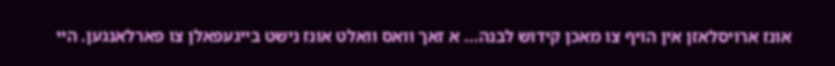אונז ארויסלאזן אין הויף צו מאכן קידוש לבנה... א זאך וואס וואלט אונז נישט בייגעפאלן צו פארלאנגען. היי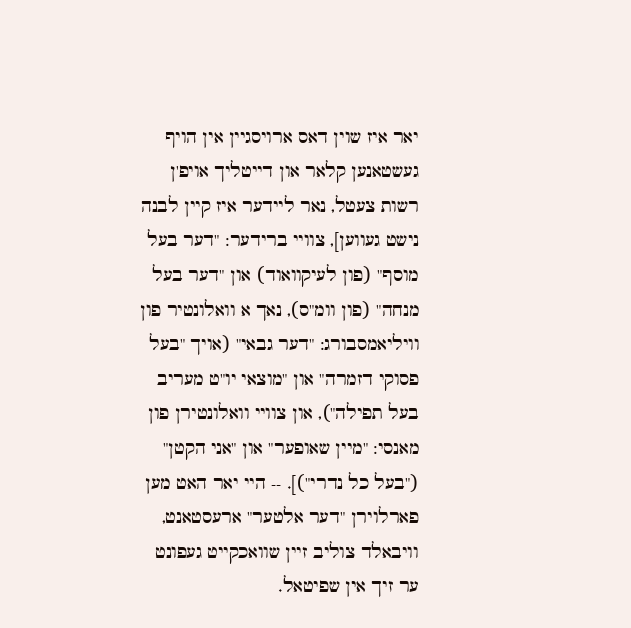יאר איז שוין דאס ארויסגיין אין הויף געשטאנען קלאר און דייטליך אויפ'ן רשות צעטל, נאר ליידער איז קיין לבנה נישט געווען], צוויי ברידער: "דער בעל מוסף" (פון לעיקוואוד) און "דער בעל מנחה" (פון וומ"ס), נאך א וואלונטיר פון וויליאמסבורג: "דער גבאי" (אויך "בעל פסוקי דזמרה" און "מוצאי יו"ט מעריב בעל תפילה"), און צוויי וואלונטירן פון מאנסי: "מיין שאופער" און "אני הקטן" ("בעל כל נדרי")]. -- היי יאר האט מען פארלוירן "דער אלטער" ארעסטאנט, וויבאלד צוליב זיין שוואכקייט געפונט ער זיך אין שפיטאל.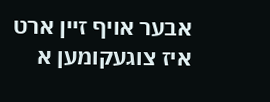אבער אויף זיין ארט איז צוגעקומען א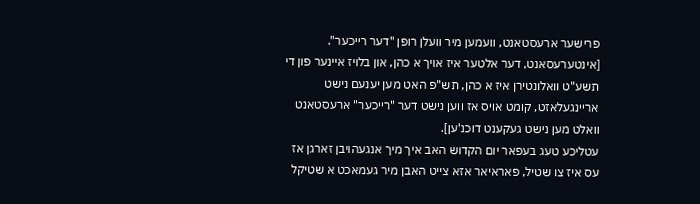פרישער ארעסטאנט, וועמען מיר וועלן רופן "דער רייכער". [אינטערעסאנט, דער אלטער איז אויך א כהן, און בלויז איינער פון די תשע"ט וואלונטירן איז א כהן, תש"פ האט מען יענעם נישט אריינגעלאזט, קומט אויס אז ווען נישט דער "רייכער" ארעסטאנט וואלט מען נישט געקענט דוכנ'ען].
עטליכע טעג בעפאר יום הקדוש האב איך מיך אנגעהויבן זארגן אז עס איז צו שטיל, פאראיאר אזא צייט האבן מיר געמאכט א שטיקל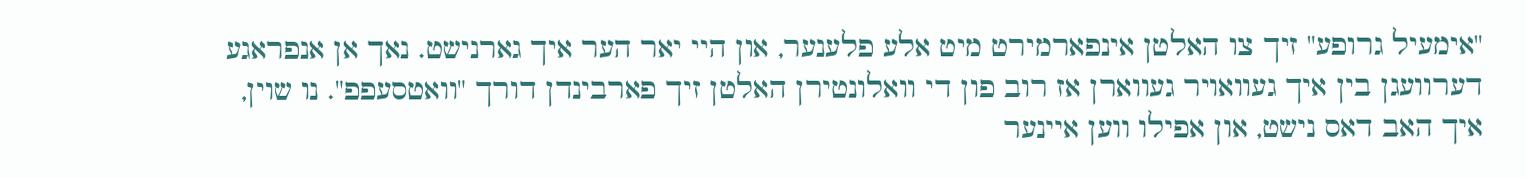"אימעיל גרופע" זיך צו האלטן אינפארמירט מיט אלע פלענער, און היי יאר הער איך גארנישט. נאך אן אנפראגע דערוועגן בין איך געוואויר געווארן אז רוב פון די וואלונטירן האלטן זיך פארבינדן דורך "וואטסעפפ". נו שוין, איך האב דאס נישט, און אפילו ווען איינער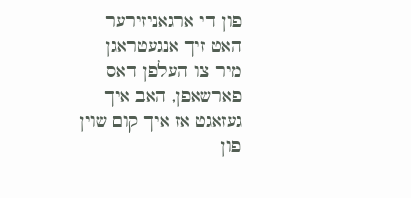פון די ארגאניזירער האט זיך אנגעטראגן מיר צו העלפן דאס פארשאפן, האב איך געזאגט אז איך קום שוין פון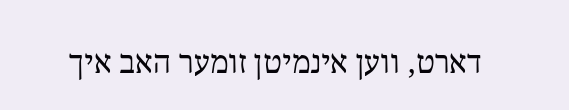דארט, ווען אינמיטן זומער האב איך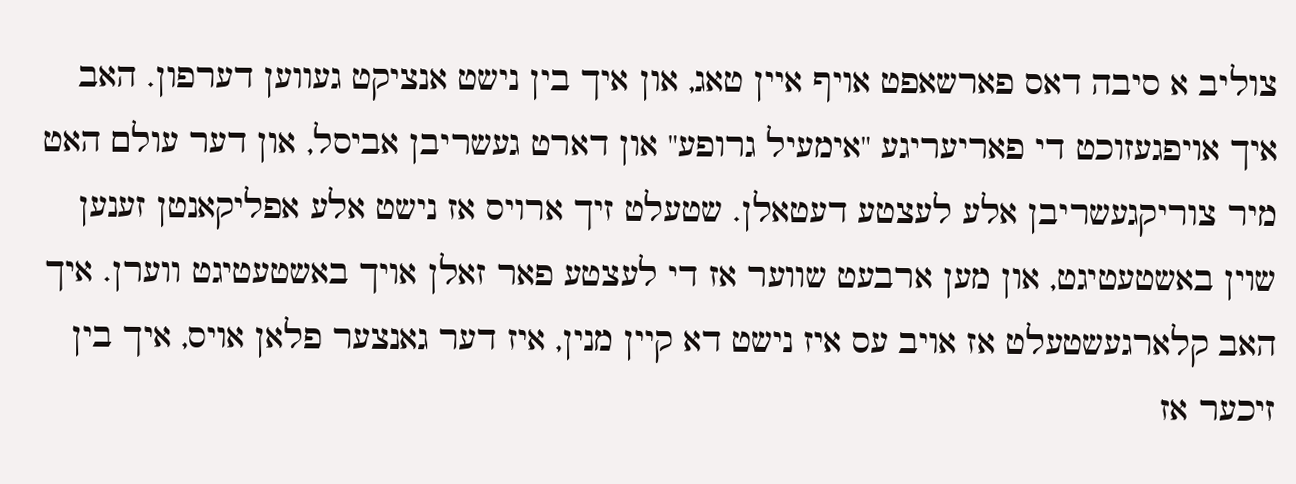צוליב א סיבה דאס פארשאפט אויף איין טאג, און איך בין נישט אנציקט געווען דערפון. האב איך אויפגעזוכט די פאריעריגע "אימעיל גרופע" און דארט געשריבן אביסל, און דער עולם האט מיר צוריקגעשריבן אלע לעצטע דעטאלן. שטעלט זיך ארויס אז נישט אלע אפליקאנטן זענען שוין באשטעטיגט, און מען ארבעט שווער אז די לעצטע פאר זאלן אויך באשטעטיגט ווערן. איך האב קלארגעשטעלט אז אויב עס איז נישט דא קיין מנין, איז דער גאנצער פלאן אויס, איך בין זיכער אז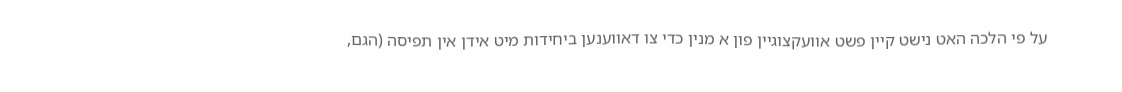על פי הלכה האט נישט קיין פשט אוועקצוגיין פון א מנין כדי צו דאווענען ביחידות מיט אידן אין תפיסה (הגם,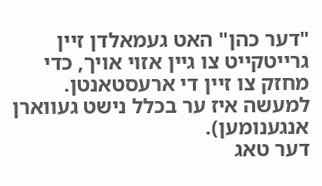"דער כהן" האט געמאלדן זיין גרייטקייט צו גיין אזוי אויך, כדי מחזק צו זיין די ארעסטאנטן. למעשה איז ער בכלל נישט געווארן אנגענומען).
דער טאג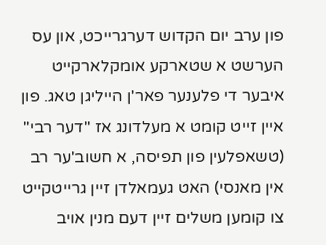פון ערב יום הקדוש דערגרייכט, און עס הערשט א שטארקע אומקלארקייט איבער די פלענער פאר'ן הייליגן טאג. פון איין זייט קומט א מעלדונג אז "דער רבי" (טשאפלעין פון תפיסה, א חשוב'ער רב אין מאנסי) האט געמאלדן זיין גרייטקייט צו קומען משלים זיין דעם מנין אויב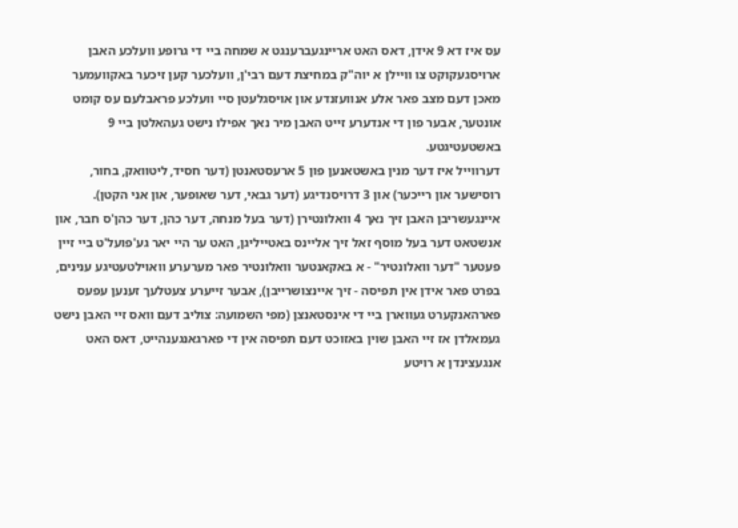עס איז דא 9 אידן, דאס האט אריינגעברענגט א שמחה ביי די גרופע וועלכע האבן ארויסגעקוקט צו וויילן א יוה"ק במחיצת דעם רבי'ן, וועלכער קען זיכער באקוועמער מאכן דעם מצב פאר אלע אנוועזנדע און אויסגלעטן סיי וועלכע פראבלעם עס קומט אונטער, אבער פון די אנדערע זייט האבן מיר נאך אפילו נישט געהאלטן ביי 9 באשטעטיגטע.
דערווייל איז דער מנין באשטאנען פון 5 ארעסטאנטן (דער חסיד, ליטוואק, בחור, רוסישער און רייכער) און 3 דרויסנדיגע (דער גבאי, דער שאופער, און אני הקטן).
איינגעשריבן האבן זיך נאך 4 וואלונטירן (דער בעל מנחה, דער כהן, דער כהן'ס חבר, און אנשטאט דער בעל מוסף זאל זיך אליינס באטייליגן, האט ער היי יאר גע'פועל'ט ביי זיין פעטער "דער וואלונטיר" - א באקאנטער וואלונטיר פאר מערערע וואוילטעטיגע ענינים, בפרט פאר אידן אין תפיסה - זיך איינצושרייבן), אבער זייערע צעטלעך זענען עפעס פארהאנקערט געווארן ביי די אינסטאנצן (מפי השמועה: צוליב דעם וואס זיי האבן נישט געמאלדן אז זיי האבן שוין באזוכט דעם תפיסה אין די פארגאנגענהייט, דאס האט אנגעצינדן א רויטע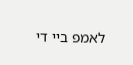לאמפ ביי די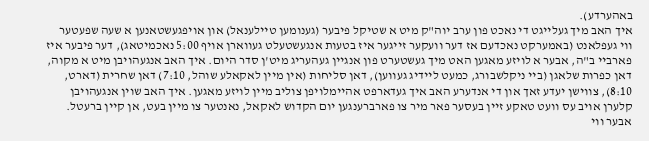באהערדע).
איך האב מיך געלייגט די נאכט פון ערב יוה"ק מיט א שטיקל פיבער (גענומען טיילענאל) און אויפגעשטאנען א שעה שפעטער ווי געפלאנט (באמערקט נאכדעם אז דער וועקער זייגער איז בטעות אנגעשטעלט געווארן אויף 5:00 נאכמיטאג), דער פיבער איז פארביי ב"ה, אבער א לויזע מאגען האט מיך געשטערט פון אנגיין געהעריג מיט'ן סדר היום. איך האב אנגעהויבן מיט א מקוה, דאן כפרות שלאגן (ביי ניקלשבורג, כמעט ליידיג געווען), דאן סליחות (אין מיין לאקאלע שוהל, 7:10) דאן שחרית (דארט, 8:10), צווישן יעדע זאך און די אנדערע האב איך געדארפט אהיימלויפן צוליב מיין לויזע מאגען. איך האב שוין אנגעהויבן קלערן אויב עס וועט טאקע זיין בעסער פאר מיר צו פארברענגען יום הקדוש לאקאל, נאנטער צו מיין בעט, אן קיין ברעטל. אבער ווי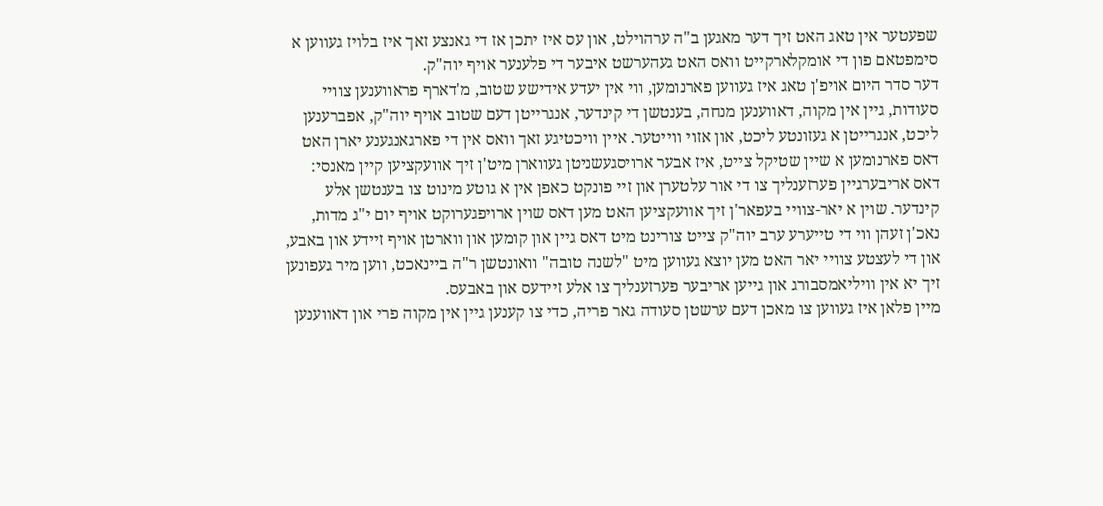שפעטער אין טאג האט זיך דער מאגען ב"ה ערהוילט, און עס איז יתכן אז די גאנצע זאך איז בלויז געווען א סימפטאם פון די אומקלארקייט וואס האט געהערשט איבער די פלענער אויף יוה"ק.
דער סדר היום אויפ'ן טאג איז געווען פארנומען, ווי אין יעדע אידישע שטוב, מ'דארף פראווענען צוויי סעודות, גיין אין מקוה, דאווענען מנחה, בענטשן די קינדער, אנגרייטן דעם שטוב אויף יוה"ק, אפברענען ליכט, אנגרייטן א געזונטע ליכט, און אזוי ווייטער. איין וויכטיגע זאך וואס אין די פארגאנגענע יארן האט דאס פארנומען א שיין שטיקל צייט, איז אבער ארויסגעשניטן געווארן מיט'ן זיך אוועקציען קיין מאנסי: דאס אריבערגיין פערזענליך צו די אור עלטערן און זיי פונקט כאפן אין א גוטע מינוט צו בענטשן אלע קינדער. שוין א יאר-צוויי בעפאר'ן זיך אוועקציען האט מען דאס שוין ארויפגערוקט אויף יום י"ג מדות, נאכ'ן זעהן ווי די טייערע ערב יוה"ק צייט צורינט מיט דאס גיין און קומען און ווארטן אויף זיידע און באבע, און די לעצטע צוויי יאר האט מען יוצא געווען מיט "לשנה טובה" וואונטשן ר"ה ביינאכט, ווען מיר געפונען זיך יא אין וויליאמסבורג און גייען אריבער פערזענליך צו אלע זיידעס און באבעס.
מיין פלאן איז געווען צו מאכן דעם ערשטן סעודה גאר פריה, כדי צו קענען גיין אין מקוה פרי און דאווענען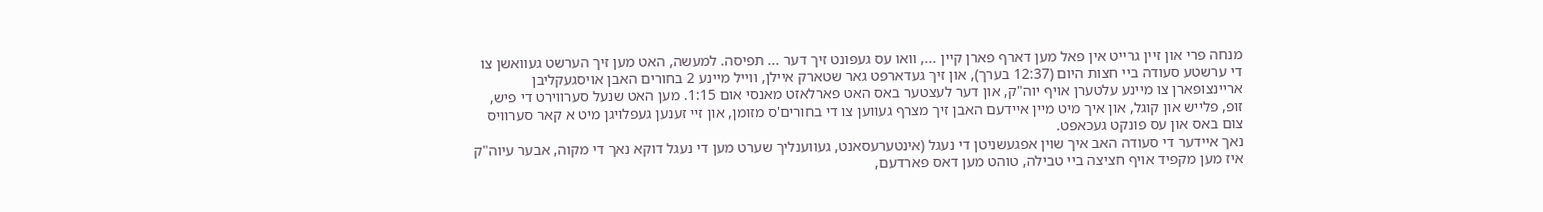מנחה פרי און זיין גרייט אין פאל מען דארף פארן קיין ..., וואו עס געפונט זיך דער ... תפיסה. למעשה, האט מען זיך הערשט געוואשן צו די ערשטע סעודה ביי חצות היום (12:37 בערך), און זיך געדארפט גאר שטארק איילן, ווייל מיינע 2 בחורים האבן אויסגעקליבן אריינצופארן צו מיינע עלטערן אויף יוה"ק, און דער לעצטער באס האט פארלאזט מאנסי אום 1:15. מען האט שנעל סערווירט די פיש, זופ, פלייש און קוגל, און איך מיט מיין איידעם האבן זיך מצרף געווען צו די בחורים'ס מזומן, און זיי זענען געפלויגן מיט א קאר סערוויס צום באס און עס פונקט געכאפט.
נאך איידער די סעודה האב איך שוין אפגעשניטן די נעגל (אינטערעסאנט, געווענליך שערט מען די נעגל דוקא נאך די מקוה, אבער עיוה"ק איז מען מקפיד אויף חציצה ביי טבילה, טוהט מען דאס פארדעם,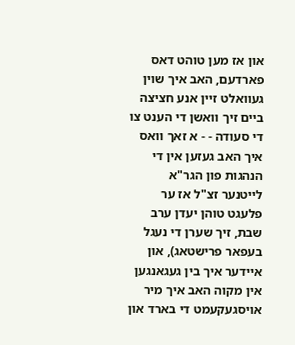און אז מען טוהט דאס פארדעם, האב איך שוין געוואלט זיין אנע חציצה ביים זיך וואשן די הענט צו די סעודה - - א זאך וואס איך האב געזען אין די הנהגות פון הגר"א לייטנער זצ"ל אז ער פלעגט טוהן יעדן ערב שבת, זיך שערן די נעגל בעפאר פרישטאג), און איידער איך בין געגאנגען אין מקוה האב איך מיר אויסגעקעמט די בארד און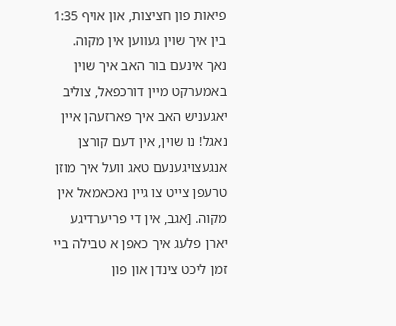פיאות פון חציצות, און אויף 1:35 בין איך שוין געווען אין מקוה. נאך אינעם בור האב איך שוין באמערקט מיין דורכפאל, צוליב יאגעניש האב איך פארזעהן איין נאגל! נו שוין, אין דעם קורצן אנגעצויגענעם טאג וועל איך מוזן טרעפן צייט צו גיין נאכאמאל אין מקוה. [אגב, אין די פריערדיגע יארן פלעג איך כאפן א טבילה ביי זמן ליכט צינדן און פון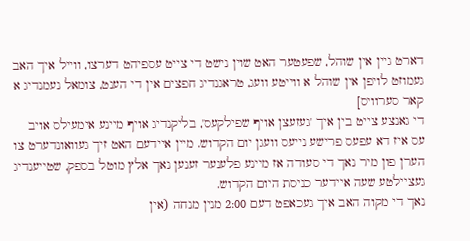דארט גיין אין שוהל, שפעטער האט שוין נישט די צייט עספיהט דערצו, ווייל איך האב געמוזט לויפן אין שוהל א ווייטע וועג, טראגנדיג חפצים אין די הענט, צומאל נעמנדיג א קאר סערוויס]
די גאנצע צייט בין איך 'געזעצן אויף שפילקעס', בליקנדיג אויף מיינע אימעילס אויב עס איז דא עפעס פרישע נייעס וועגן יום הקדוש. מיין איידעם האט זיך געוואונדערט צו הערן פון מיר נאך די סעודה אז מיינע פלענער זענען נאך אלץ מוטל בספק, שטייענדיג געציילטע שעה איידער כניסת היום הקדוש.
נאך די מקוה האב איך געכאפט דעם 2:00 מנין מנחה (אין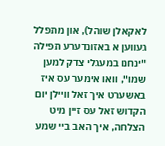לאקאלן שוהל), און מתפלל געווען א באזונדערע תפילה "ינחנו במעגלי צדק למען שמו", וואו אימער עס איז באשערט איך זאל וויילן יום הקדוש זאל עס זיין מיט הצלחה, איך האב ביי שמע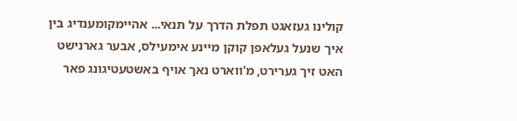קולינו געזאגט תפלת הדרך על תנאי... אהיימקומענדיג בין איך שנעל געלאפן קוקן מיינע אימעילס, אבער גארנישט האט זיך גערירט, מ'ווארט נאך אויף באשטעטיגונג פאר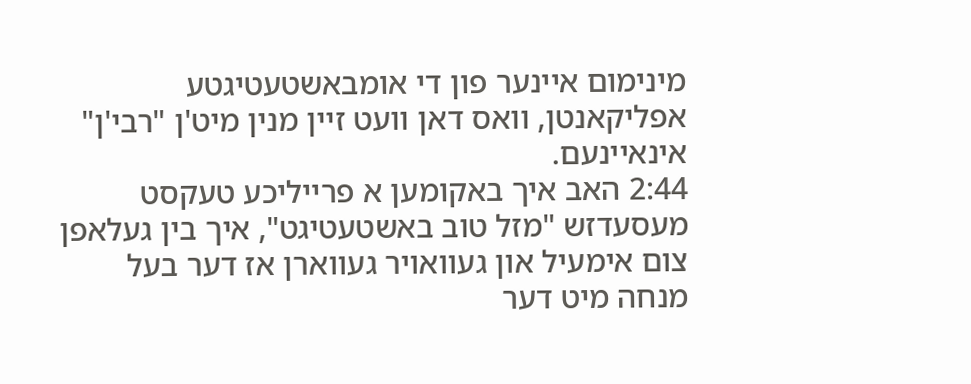מינימום איינער פון די אומבאשטעטיגטע אפליקאנטן, וואס דאן וועט זיין מנין מיט'ן "רבי'ן" אינאיינעם.
2:44 האב איך באקומען א פרייליכע טעקסט מעסעדזש "מזל טוב באשטעטיגט", איך בין געלאפן צום אימעיל און געוואויר געווארן אז דער בעל מנחה מיט דער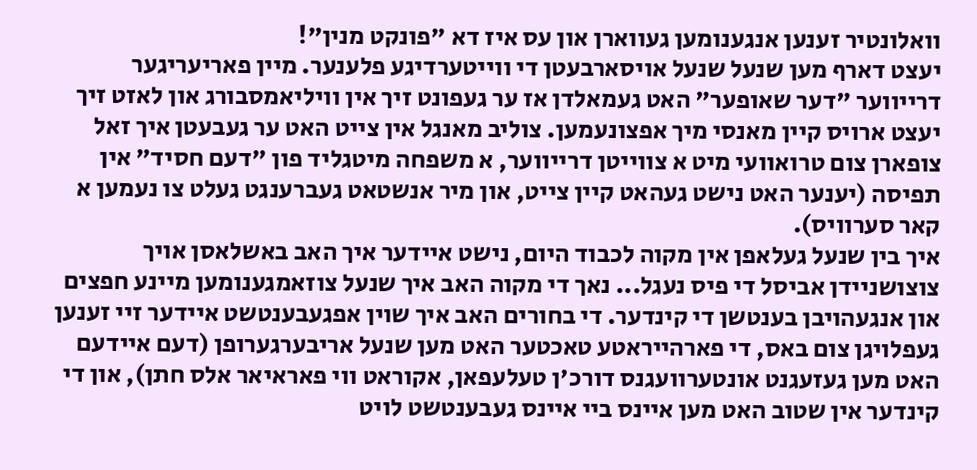וואלונטיר זענען אנגענומען געווארן און עס איז דא "פונקט מנין"!
יעצט דארף מען שנעל שנעל אויסארבעטן די ווייטערדיגע פלענער. מיין פאריעריגער דרייווער "דער שאופער" האט געמאלדן אז ער געפונט זיך אין וויליאמסבורג און לאזט זיך יעצט ארויס קיין מאנסי מיך אפצונעמען. צוליב מאנגל אין צייט האט ער געבעטן איך זאל צופארן צום טרואוועי מיט א צווייטן דרייווער, א משפחה מיטגליד פון "דעם חסיד" אין תפיסה (יענער האט נישט געהאט קיין צייט, און מיר אנשטאט געברענגט געלט צו נעמען א קאר סערוויס).
איך בין שנעל געלאפן אין מקוה לכבוד היום, נישט איידער איך האב באשלאסן אויך צוצושניידן אביסל די פיס נעגל... נאך די מקוה האב איך שנעל צוזאמגענומען מיינע חפצים און אנגעהויבן בענטשן די קינדער. די בחורים האב איך שוין אפגעבענטשט איידער זיי זענען געפלויגן צום באס, די פארהייראטע טאכטער האט מען שנעל אריבערגערופן (דעם איידעם האט מען געזעגנט אונטערוועגנס דורכ'ן טעלעפאן, אקוראט ווי פאראיאר אלס חתן), און די קינדער אין שטוב האט מען איינס ביי איינס געבענטשט לויט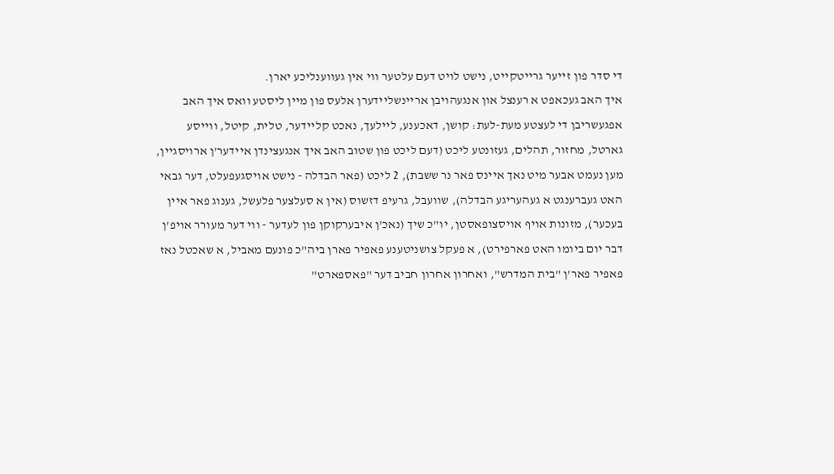די סדר פון זייער גרייטקייט, נישט לויט דעם עלטער ווי אין געווענליכע יארן.
איך האב געכאפט א רענצל און אנגעהויבן אריינשליידערן אלעס פון מיין ליסטע וואס איך האב אפגעשריבן די לעצטע מעת-לעת: קושן, דאכענע, ליילעך, נאכט קליידער, טלית, קיטל, ווייסע גארטל, מחזור, תהלים, געזונטע ליכט (דעם ליכט פון שטוב האב איך אנגעצינדן איידער'ן ארויסגיין, מען נעמט אבער מיט נאך איינס פאר נר ששבת), 2 ליכט (פאר הבדלה - נישט אויסגעפעלט, דער גבאי האט געברענגט א געהעריגע הבדלה), שוועבל, גרעיפ דזשוס (אין א סעלצער פלעשל, גענוג פאר איין בעכער), מזונות אויף אויסצופאסטן, יו"כ שיך (נאכ'ן איבערקוקן פון לעדער - ווי דער מעורר אויפ'ן דבר יום ביומו האט פארפירט), א פעקל צושניטענע פאפיר פארן ביה"כ פונעם מאביל, א שאכטל נאז פאפיר פאר'ן "בית המדרש", ואחרון אחרון חביב דער "פאספארט"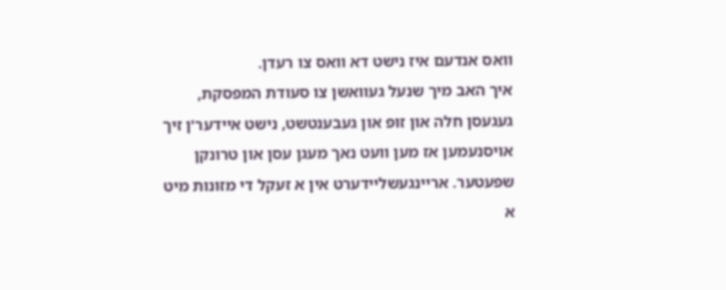וואס אנדעם איז נישט דא וואס צו רעדן.
איך האב מיך שנעל געוואשן צו סעודת המפסקת, געגעסן חלה און זופ און געבענטשט, נישט איידער'ן זיך אויסנעמען אז מען וועט נאך מעגן עסן און טרונקן שפעטער. אריינגעשליידערט אין א זעקל די מזונות מיט א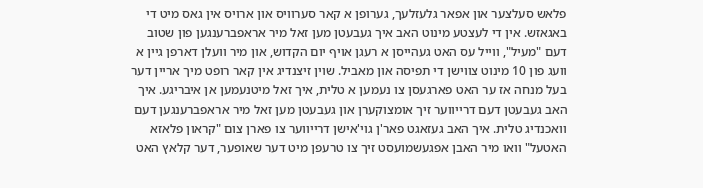פלאש סעלצער און אפאר גלעזלעך, גערופן א קאר סערוויס און ארויס אין גאס מיט די באגאזש. אין די לעצטע מינוט האב איך געבעטן מען זאל מיר אראפברענגען פון שטוב דעם "מעיל", ווייל עס האט געהייסן א רעגן אויף יום הקדוש, און מיר וועלן דארפן גיין א וועג פון 10 מינוט צווישן די תפיסה און מאביל. שוין זיצנדיג אין קאר רופט מיך אריין דער בעל מנחה אז ער האט פארגעסן צו נעמען א טלית, איך זאל מיטנעמען אן איבריגע. איך האב געבעטן דעם דרייווער זיך אומצוקערן און געבעטן מען זאל מיר אראפברענגען דעם וואכנדיג טלית. איך האב געזאגט פאר'ן גוי'אישן דרייווער צו פארן צום "קראון פלאזא האטעל" וואו מיר האבן אפגעשמועסט זיך צו טרעפן מיט דער שאופער, דער קלאץ האט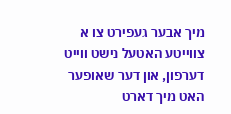מיך אבער געפירט צו א צווייטע האטעל נישט ווייט דערפון, און דער שאופער האט מיך דארט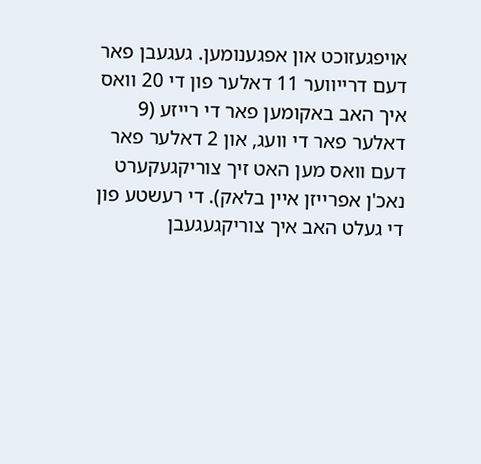אויפגעזוכט און אפגענומען. געגעבן פאר דעם דרייווער 11 דאלער פון די 20 וואס איך האב באקומען פאר די רייזע (9 דאלער פאר די וועג, און 2 דאלער פאר דעם וואס מען האט זיך צוריקגעקערט נאכ'ן אפרייזן איין בלאק). די רעשטע פון די געלט האב איך צוריקגעגעבן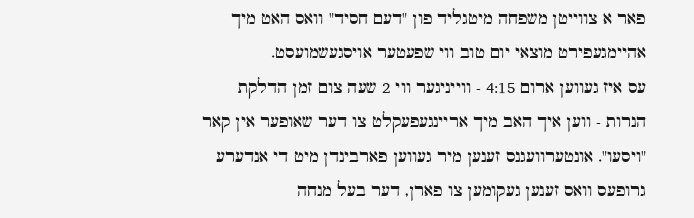פאר א צווייטן משפחה מיטגליד פון "דעם חסיד" וואס האט מיך אהיימגעפירט מוצאי יום טוב ווי שפעטער אויסגעשמועסט.
עס איז געווען ארום 4:15 - ווייניגער ווי 2 שעה צום זמן הדלקת הנרות - ווען איך האב מיך אריינגעפעקלט צו דער שאופער אין קאר "ויסעו". אונטערוועגנס זענען מיר געווען פארבינדן מיט די אנדערע גרופעס וואס זענען געקומען צו פארן, דער בעל מנחה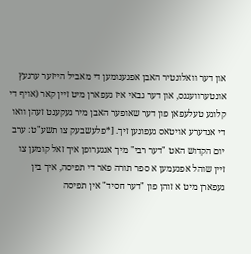און דער וואלונטיר האבן אפגענומען די מאביל הייזער ערגעץ אונטערוועגנס, און דער גבאי איז געפארן מיט זיין קאר (אויף די קלוגע טעלעפאן פון דער שאופער האבן מיר געקענט זעהן וואו די אנדערע אויטאס געפונען זיך. [*פלעשבעק צו תשע"ט: ערב יום הקדוש האט "דער רבי" מיך אנגערופן איך זאל קומען צו זיין שוהל אפנעמען א ספר תורה פאר די תפיסה, איך בין געפארן מיט א זוהן פון "דער חסיד" אין תפיסה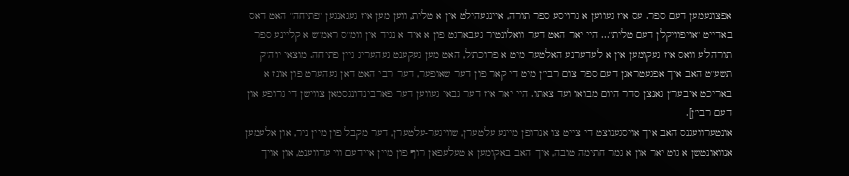אפצונעמען דעם ספר. עס איז געווען א גרויסע ספר תורה, איינגעהילט אין א טלית, ווען מען איז געגאנגען "פתיחה" האט דאס באדייט "אויפוויקלן דעם טלית"... היי יאר האט דער וואלונטיר געבארגט פון א איד א נגיד אין וומ"ס ראמ"ש א קליינע ספר תורה'לע וואס איז געקומען אין א לעדערנע האלטער מיט א פרוכת'ל, האט מען געקענט געהעריג גיין פתיחה. מוצאי יוה"ק תשע"ט האב איך אפגעטראגן דעם ספר צום רבי'ן מיט די קאר פון דער שאופער, דער רבי האט דאן געהערט פון אונז א באריכט איבער'ן גאנצן סדר היום מבואו ועד צאתו. היי יאר איז דער גבאי געווען דער פארבינדונגסמאן צווישן די גרופע און דעם רבי'ן].
אונטערוועגנס האב איך אויסגענוצט די צייט צו אנרופן מיינע עלטערן, שוויגער-עלטערן, דער מקבל פון מיין ניר, און אלעמען אנוואונטשן א גוט יאר און א גמר חתימה טובה, איך האב באקומען א טעלעפאן רוף פון מיין איידעם ווי ערווענט, און אויך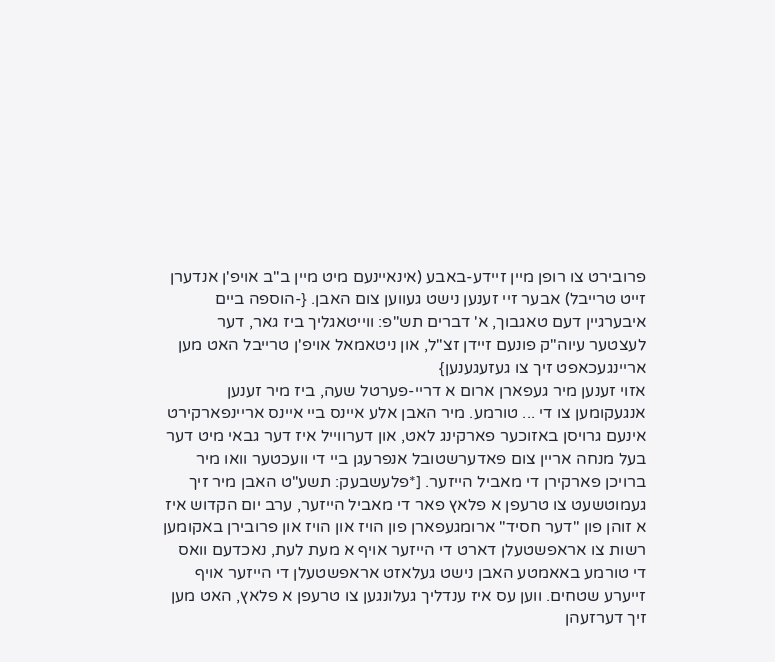פרובירט צו רופן מיין זיידע-באבע (אינאיינעם מיט מיין ב"ב אויפ'ן אנדערן זייט טרייבל) אבער זיי זענען נישט געווען צום האבן. {-הוספה ביים איבערגיין דעם טאגבוך, א' דברים תש"פ: ווייטאגליך ביז גאר, דער לעצטער עיוה"ק פונעם זיידן זצ"ל, און ניטאמאל אויפ'ן טרייבל האט מען אריינגעכאפט זיך צו געזעגענען}
אזוי זענען מיר געפארן ארום א דריי-פערטל שעה, ביז מיר זענען אנגעקומען צו די ... טורמע. מיר האבן אלע איינס ביי איינס אריינפארקירט אינעם גרויסן באזוכער פארקינג לאט, און דערווייל איז דער גבאי מיט דער בעל מנחה אריין צום פאדערשטובל אנפרעגן ביי די וועכטער וואו מיר ברויכן פארקירן די מאביל הייזער. [*פלעשבעק: תשע"ט האבן מיר זיך געמוטשעט צו טרעפן א פלאץ פאר די מאביל הייזער, ערב יום הקדוש איז א זוהן פון "דער חסיד" ארומגעפארן פון הויז און הויז און פרובירן באקומען רשות צו אראפשטעלן דארט די הייזער אויף א מעת לעת, נאכדעם וואס די טורמע באאמטע האבן נישט געלאזט אראפשטעלן די הייזער אויף זייערע שטחים. ווען עס איז ענדליך געלונגען צו טרעפן א פלאץ, האט מען זיך דערזעהן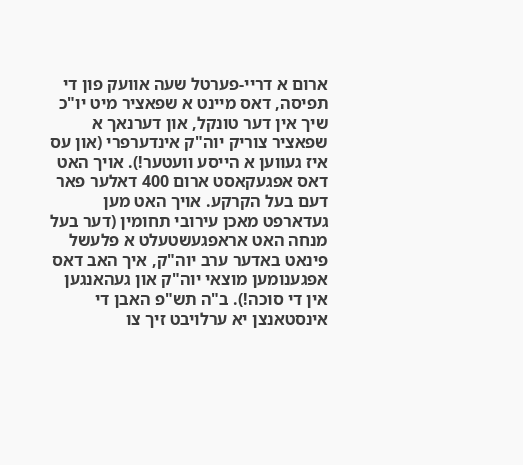ארום א דריי-פערטל שעה אוועק פון די תפיסה, דאס מיינט א שפאציר מיט יו"כ שיך אין דער טונקל, און דערנאך א שפאציר צוריק יוה"ק אינדערפרי (און עס איז געווען א הייסע וועטער!). אויך האט דאס אפגעקאסט ארום 400 דאלער פאר דעם בעל הקרקע. אויך האט מען געדארפט מאכן עירובי תחומין (דער בעל מנחה האט אראפגעשטעלט א פלעשל פינאט באדער ערב יוה"ק, איך האב דאס אפגענומען מוצאי יוה"ק און געהאנגען אין די סוכה!). ב"ה תש"פ האבן די אינסטאנצן יא ערלויבט זיך צו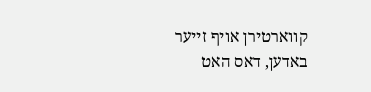קווארטירן אויף זייער באדען, דאס האט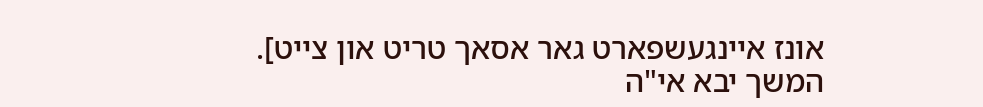אונז איינגעשפארט גאר אסאך טריט און צייט].
המשך יבא אי"ה